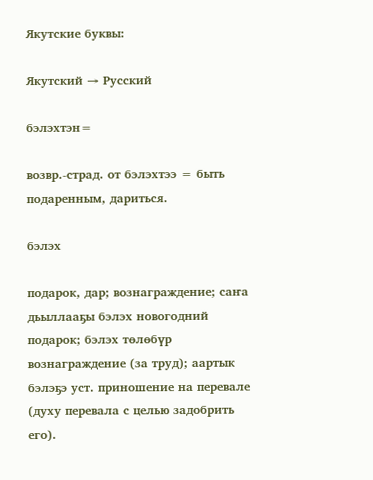Якутские буквы:

Якутский → Русский

бэлэхтэн=

возвр.-страд. от бэлэхтээ = быть подаренным, дариться.

бэлэх

подарок, дар; вознаграждение; саҥа дьыллааҕы бэлэх новогодний подарок; бэлэх төлөбүр вознаграждение (за труд); аартык бэлэҕэ уст. приношение на перевале (духу перевала с целью задобрить его).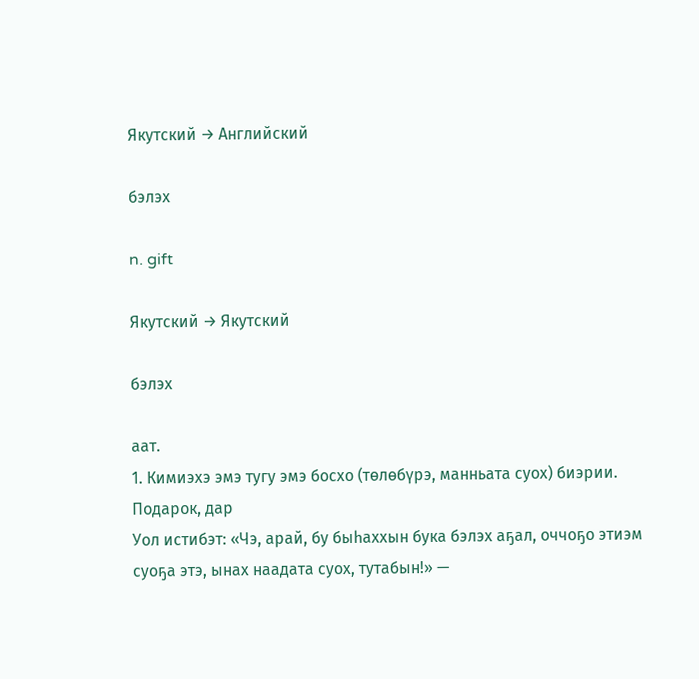Якутский → Английский

бэлэх

n. gift

Якутский → Якутский

бэлэх

аат.
1. Кимиэхэ эмэ тугу эмэ босхо (төлөбүрэ, манньата суох) биэрии. Подарок, дар
Уол истибэт: «Чэ, арай, бу быһаххын бука бэлэх аҕал, оччоҕо этиэм суоҕа этэ, ынах наадата суох, тутабын!» —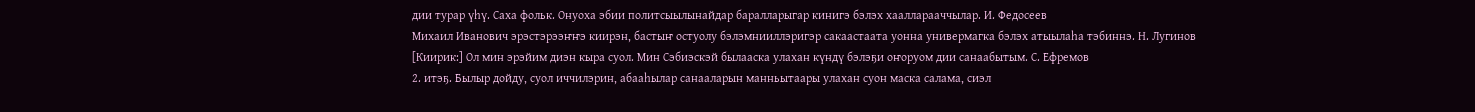дии турар үһү. Саха фольк. Онуоха эбии политсыылынайдар баралларыгар кинигэ бэлэх хаалларааччылар. И. Федосеев
Михаил Иванович эрэстэрээҥҥэ киирэн, бастыҥ остуолу бэлэмнииллэригэр сакаастаата уонна универмагка бэлэх атыылаһа тэбиннэ. Н. Лугинов
[Киирик:] Ол мин эрэйим диэн кыра суол. Мин Сэбиэскэй былааска улахан күндү бэлэҕи оҥоруом дии санаабытым. С. Ефремов
2. итэҕ. Былыр дойду, суол иччилэрин, абааһылар санааларын манньытаары улахан суон маска салама, сиэл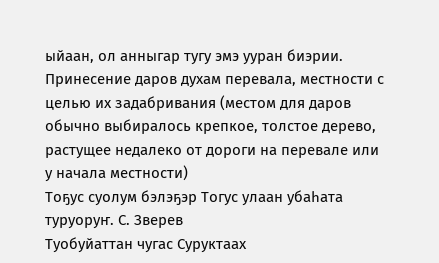ыйаан, ол анныгар тугу эмэ ууран биэрии. Принесение даров духам перевала, местности с целью их задабривания (местом для даров обычно выбиралось крепкое, толстое дерево, растущее недалеко от дороги на перевале или у начала местности)
Тоҕус суолум бэлэҕэр Тогус улаан убаһата туруоруҥ. С. Зверев
Туобуйаттан чугас Суруктаах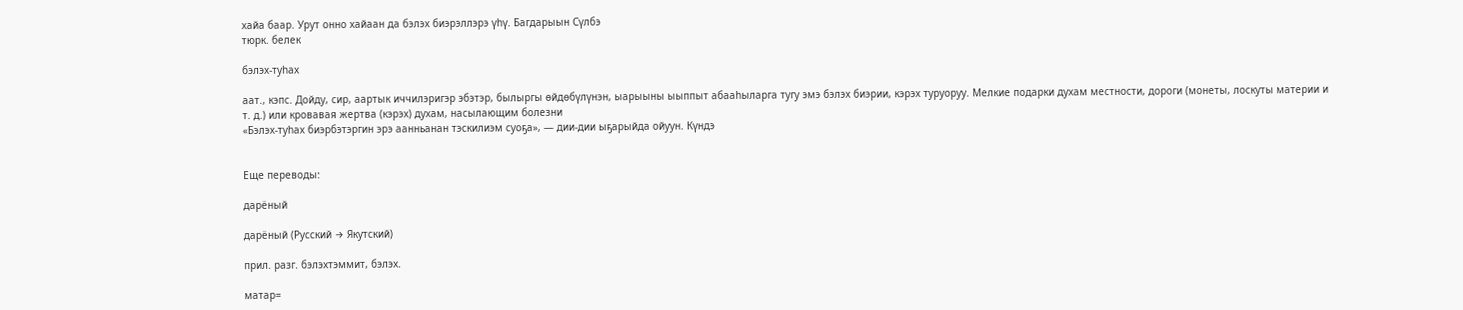хайа баар. Урут онно хайаан да бэлэх биэрэллэрэ үһү. Багдарыын Сүлбэ
тюрк. белек

бэлэх-туһах

аат., кэпс. Дойду, сир, аартык иччилэригэр эбэтэр, былыргы өйдөбүлүнэн, ыарыыны ыыппыт абааһыларга тугу эмэ бэлэх биэрии, кэрэх туруоруу. Мелкие подарки духам местности, дороги (монеты, лоскуты материи и т. д.) или кровавая жертва (кэрэх) духам, насылающим болезни
«Бэлэх-туһах биэрбэтэргин эрэ аанньанан тэскилиэм суоҕа», — дии-дии ыҕарыйда ойуун. Күндэ


Еще переводы:

дарёный

дарёный (Русский → Якутский)

прил. разг. бэлэхтэммит, бэлэх.

матар=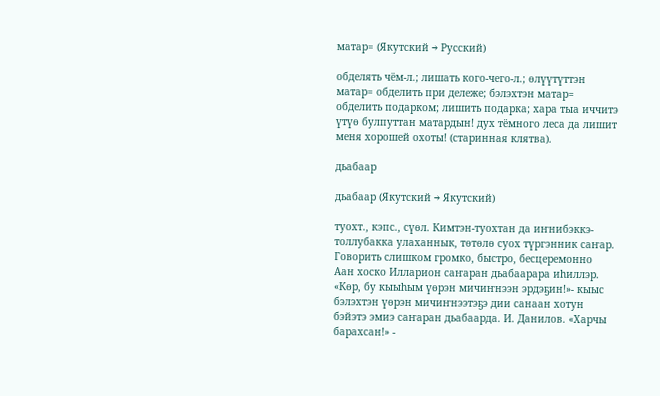матар= (Якутский → Русский)

обделять чём-л.; лишать кого-чего-л.; өлүүтүттэн матар= обделить при дележе; бэлэхтэн матар= обделить подарком; лишить подарка; хара тыа иччитэ үтүө булпуттан матардын! дух тёмного леса да лишит меня хорошей охоты! (старинная клятва).

дьабаар

дьабаар (Якутский → Якутский)

туохт., кэпс., сүөл. Кимтэн-туохтан да иҥнибэккэ-толлубакка улаханнык, төтөлө суох түргэнник саҥар. Говорить слишком громко, быстро, бесцеремонно
Аан хоско Илларион саҥаран дьабаарара иһиллэр. «Көр, бу кыыһым үөрэн мичиҥнээн эрдэҕин!»- кыыс бэлэхтэн үөрэн мичиҥнээтэҕэ дии санаан хотун бэйэтэ эмиэ саҥаран дьабаарда. И. Данилов. «Харчы барахсан!» -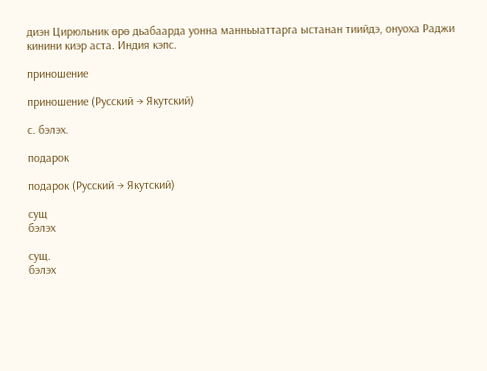диэн Цирюльник өрө дьабаарда уонна манньыаттарга ыстанан тиийдэ, онуоха Раджи кинини киэр аста. Индия кэпс.

приношение

приношение (Русский → Якутский)

с. бэлэх.

подарок

подарок (Русский → Якутский)

сущ
бэлэх

сущ.
бэлэх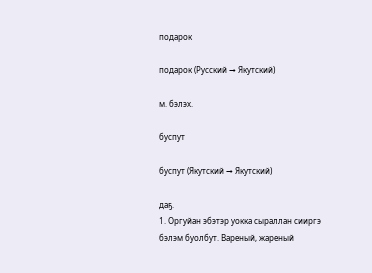подарок

подарок (Русский → Якутский)

м. бэлэх.

буспут

буспут (Якутский → Якутский)

даҕ.
1. Оргуйан эбэтэр уокка сыраллан сииргэ бэлэм буолбут. Вареный, жареный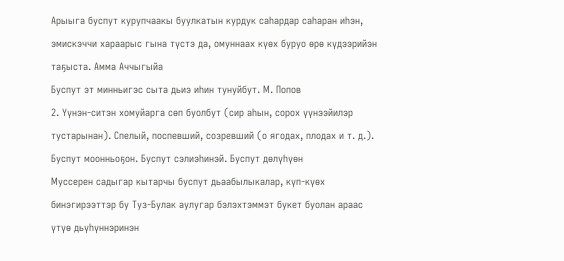Арыыга буспут курупчаакы буулкатын курдук саһардар саһаран иһэн, эмискэччи хараарыс гына түстэ да, омуннаах күөх буруо өрө күдээрийэн таҕыста. Амма Аччыгыйа
Буспут эт минньигэс сыта дьиэ иһин тунуйбут. М. Попов
2. Үүнэн-ситэн хомуйарга сөп буолбут (сир аһын, сорох үүнээйилэр тустарынан). Спелый, поспевший, созревший (о ягодах, плодах и т. д.). Буспут моонньоҕон. Буспут сэлиэһинэй. Буспут дөлүһүөн
Муссерен садыгар кытарчы буспут дьаабылыкалар, күп-күөх бинэгирээттэр бу Туз-Булак аулугар бэлэхтэммэт букет буолан араас үтүө дьүһүннэринэн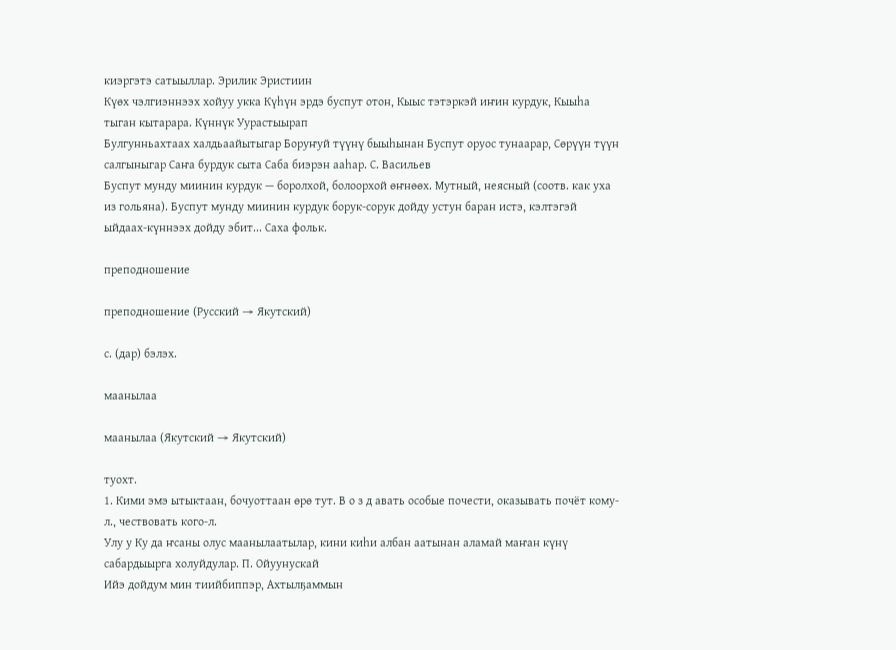киэргэтэ сатыыллар. Эрилик Эристиин
Күөх чэлгиэннээх хойуу укка Күһүн эрдэ буспут отон, Кыыс тэтэркэй иҥин курдук, Кыыһа тыган кытарара. Күннүк Уурастыырап
Булгунньахтаах халдьаайытыгар Боруҥуй түүнү быыһынан Буспут оруос тунаарар, Сөрүүн түүн салгыныгар Саҥа бурдук сыта Саба биэрэн ааһар. С. Васильев
Буспут мунду миинин курдук — боролхой, болоорхой өҥнөөх. Мутный, неясный (соотв. как уха из гольяна). Буспут мунду миинин курдук борук-сорук дойду устун баран истэ, кэлтэгэй ыйдаах-күннээх дойду эбит... Саха фольк.

преподношение

преподношение (Русский → Якутский)

с. (дар) бэлэх.

маанылаа

маанылаа (Якутский → Якутский)

туохт.
1. Кими эмэ ытыктаан, бочуоттаан өрө тут. В о з д авать особые почести, оказывать почёт кому-л., чествовать кого-л.
Улу у Ку да ҥсаны олус маанылаатылар, кини киһи албан аатынан аламай маҥан күнү сабардыырга холуйдулар. П. Ойуунускай
Ийэ дойдум мин тиийбиппэр, Ахтылҕаммын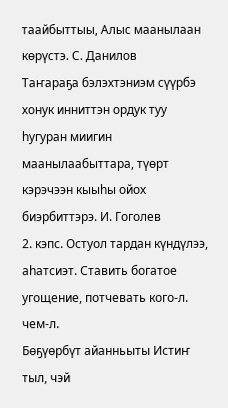таайбыттыы, Алыс маанылаан көрүстэ. С. Данилов
Таҥараҕа бэлэхтэниэм сүүрбэ хонук инниттэн ордук туу һугуран миигин маанылаабыттара, түөрт кэрэчээн кыыһы ойох биэрбиттэрэ. И. Гоголев
2. кэпс. Остуол тардан күндүлээ, аһатсиэт. Ставить богатое угощение, потчевать кого-л. чем-л.
Бөҕүөрбүт айанньыты Истиҥ тыл, чэй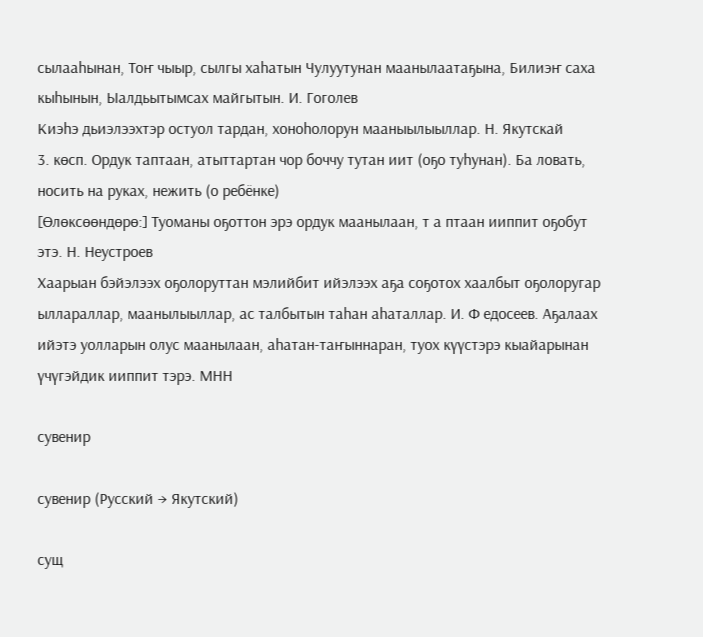сылааһынан, Тоҥ чыыр, сылгы хаһатын Чулуутунан маанылаатаҕына, Билиэҥ саха кыһынын, Ыалдьытымсах майгытын. И. Гоголев
Киэһэ дьиэлээхтэр остуол тардан, хоноһолорун мааныылыыллар. Н. Якутскай
3. көсп. Ордук таптаан, атыттартан чор боччу тутан иит (оҕо туһунан). Ба ловать, носить на руках, нежить (о ребёнке)
[Өлөксөөндөрө:] Туоманы оҕоттон эрэ ордук маанылаан, т а птаан ииппит оҕобут этэ. Н. Неустроев
Хаарыан бэйэлээх оҕолоруттан мэлийбит ийэлээх аҕа соҕотох хаалбыт оҕолоругар ыллараллар, маанылыыллар, ас талбытын таһан аһаталлар. И. Ф едосеев. Аҕалаах ийэтэ уолларын олус маанылаан, аһатан-таҥыннаран, туох күүстэрэ кыайарынан үчүгэйдик ииппит тэрэ. МНН

сувенир

сувенир (Русский → Якутский)

сущ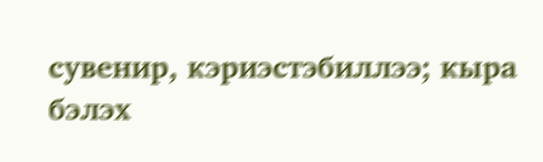сувенир, кэриэстэбиллээ; кыра бэлэх